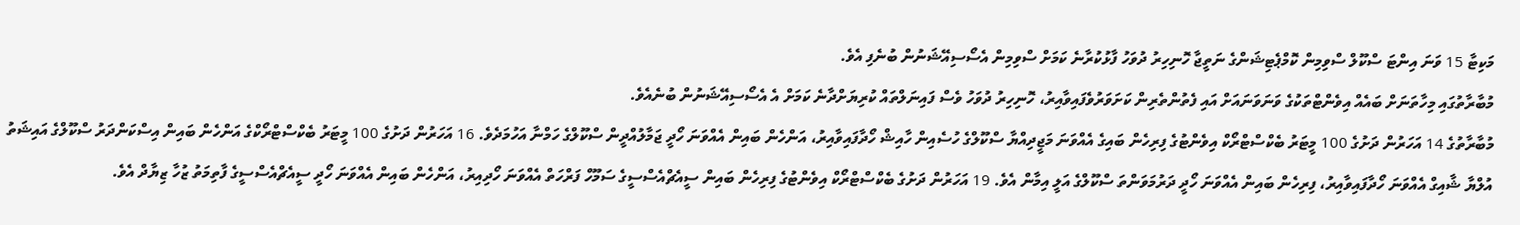މަކިޓާ 15 ވަނަ އިންޓަ ސްކޫލް ސްވިމިން ކޮމްޕެޓިޝަންގެ ނަތީޖާ ހޮނިހިރު ދުވަހު ފާޅުކުރާނެ ކަމަށް ސްވިމިން އެސޯސިއޭޝަނުން ބުނެފި އެވެ.
މުބާރާތުގައި މިހާތަނަށް ބައެއް އިވެންޓްތަކުގެ ވަނަވަނައަށް އައި ފެތުންތެރިން ކަށަވަރުވެފައިވާއިރު، ހޮނިހިރު ދުވަހު ވެސް ފައިނަލްތައް ކުރިޔަށްދާނެ ކަމަށް އެ އެސޯސިއޭޝަނުން ބުނެއެވެ.
މުބާރާތުގެ 14 އަހަރުން ދަށުގެ 100 މީޓަރު ބެކްސްޓްރޯކް އިވެންޓުގެ ފިރިހެން ބައިގެ އެއްވަނަ މަޖީދިއްޔާ ސްކޫލްގެ ހުސެއިން ހާއިޝް ހޯދާފައިވާއިރު، އަންހެން ބައިން އެއްވަނަ ހޯދީ ޖަމާލުއްދީން ސްކޫލްގެ ހަމްނާ އަހުމަދެވެ. 16 އަހަރުން ދަށުގެ 100 މީޓަރު ބެކްސްޓްރޯކްގެ އަންހެން ބައިން އިސްކަންދަރު ސްކޫލްގެ އައިޝަތު އުލްޔާ ޝާއިގް އެއްވަނަ ހޯދާފައިވާއިރު، ފިރިހެން ބައިން އެއްވަނަ ހޯދީ ދަރުމަވަންތަ ސްކޫލްގެ އަލީ އިމާން އެވެ. 19 އަހަރުން ދަށުގެ ބެކްސްޓްރޯކް އިވެންޓުގެ ފިރިހެން ބައިން ސީއެޗްއެސްސީގެ ސަމޫހް ފަރްހަތް އެއްވަނަ ހޯދިއިރު، އަންހެން ބައިން އެއްވަނަ ހޯދީ ސީއެޗްއެސްސީގެ ފާތިމަތު ޒުހާ ޒިޔާދް އެވެ.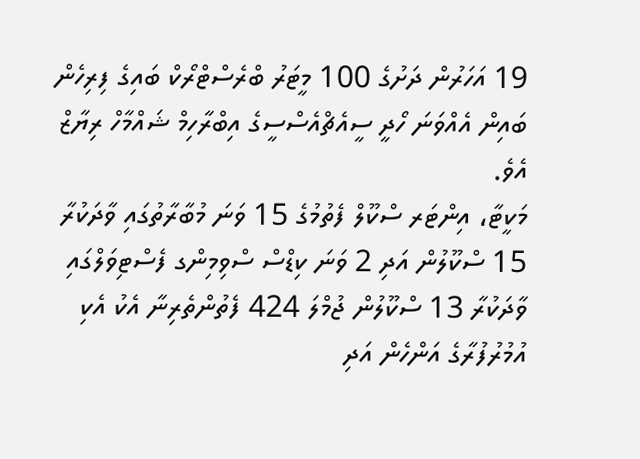19 އަހަރުން ދަށުގެ 100 މީޓަރު ބްރެސްޓްރޯކް ބައިގެ ފިރިހެން ބައިން އެއްވަނަ ހޯދީ ސީއެޗްއެސްސީގެ އިބްރާހިމް ޝައްމާހް ރިޔާޒް އެވެ.
މަކީޓާ، އިންޓަރ ސްކޫލް ފެތުމުގެ 15 ވަނަ މުބާރާތުގައި ވާދަކުރާ 15 ސްކޫލުން އަދި 2 ވަނަ ކިޑްސް ސްވިމިންގ ފެސްޓިވަލްގައި ވާދަކުރާ 13 ސްކޫލުން ޖުމްލަ 424 ފެތުންތެރިނާ އެކު އެކި އުމުރުފުރާގެ އަންހެން އަދި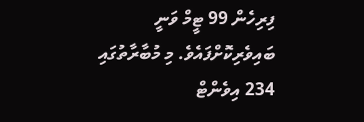ފިރިހެން 99 ޓީމް ވަނީ ބައިވެރިކޮށްފައެވެ. މި މުބާރާތުގައި 234 އިވެންޓް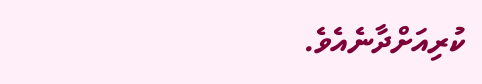ކުރިއަށްދާނެއެވެ.